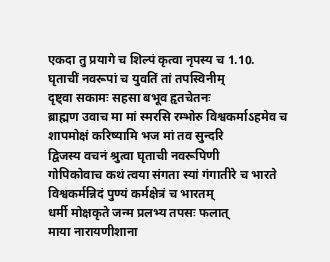एकदा तु प्रयागे च शिल्पं कृत्वा नृपस्य च 1.10.
घृताचीं नवरूपां च युवतिं तां तपस्विनीम्
दृष्ट्वा सकामः सहसा बभूव हृतचेतनः
ब्राह्मण उवाच मा मां स्मरसि रम्भोरु विश्वकर्माऽहमेव च
शापमोक्षं करिष्यामि भज मां तव सुन्दरि
द्विजस्य वचनं श्रुत्वा घृताची नवरूपिणी
गोपिकोवाच कथं त्वया संगता स्यां गंगातीरे च भारते
विश्वकर्मन्निदं पुण्यं कर्मक्षेत्रं च भारतम्
धर्मी मोक्षकृते जन्म प्रलभ्य तपसः फलात्
माया नारायणीशाना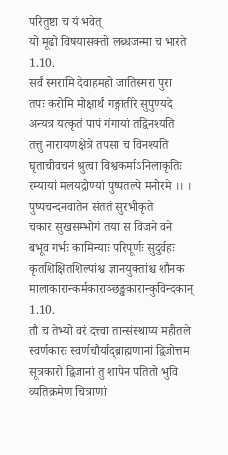परितुष्टा च यं भवेत्
यो मूढो विषयासक्तो लब्धजन्मा च भारते 1.10.
सर्वं स्मरामि देवाहमहो जातिस्मरा पुरा
तपः करोमि मोक्षार्थं गङ्गातीरे सुपुण्यदे
अन्यत्र यत्कृतं पापं गंगायां तद्विनश्यति
तत्तु नारायणक्षेत्रे तपसा च विनश्यति
घृताचीवचनं श्रुत्वा विश्वकर्माऽनिलाकृतिः
रम्यायां मलयद्रोण्यां पुष्पतल्पे मनोरमे ।। । पुष्पचन्दनवातेन संततं सुरभीकृते
चकार सुखसम्भोगं तया स विजने वने
बभूव गर्भः कामिन्याः परिपूर्णः सुदुर्वहः
कृतशिक्षितशिल्पांश्व ज्ञानयुक्तांश्च शौनक
मालाकारान्कर्मकाराञ्छङ्खकारान्कुविन्दकान् 1.10.
तौ च तेभ्यो वरं दत्त्वा तान्संस्थाप्य महीतले
स्वर्णकारः स्वर्णचौर्याद्ब्राह्मणानां द्विजोत्तम
सूत्रकारो द्विजानां तु शापेन पतितो भुवि
व्यतिक्रमेण चित्राणां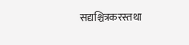सद्यश्चित्रकरस्तथा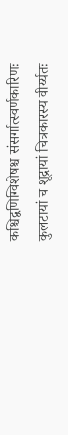कश्चिद्वणिग्विशेषश्च संसर्गात्स्वर्णकारिणः
कुलटायां च शूद्रायां चित्रकारस्य वीर्य्यतः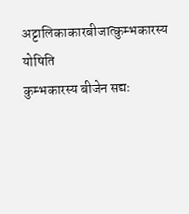अट्टालिकाकारबीजात्कुम्भकारस्य योषिति
कुम्भकारस्य बीजेन सद्यः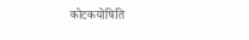कोटकयोषिति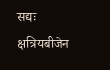सद्यः क्षत्रियबीजेन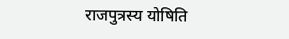राजपुत्रस्य योषिति